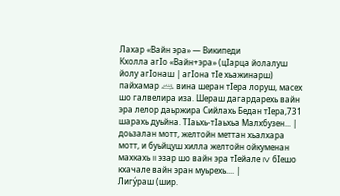Лахар «Вайн эра» — Википеди
Кхолла агӀо «Вайн+эра» (цӀарца йолалуш йолу агӀонаш | агӀона тӀе хьажинарш)
пайхамар ﵇ вина шеран тӀера лоруш, масех шо галвелира иза. Шераш дагардарехь вайн эра лелор даьржира Сийлахь Бедан тӀера,731 шарахь дуьйна. ТӀаьхь-тӀаьхьа Малхбузен... |
доьзалан мотт, желтойн меттан хьалхара мотт, и буьйцуш хилла желтойн ойкуменан махкахь II эзар шо вайн эра тӀейале IV бӀешо кхачале вайн эран муьрехь.... |
Лигу́раш (шир.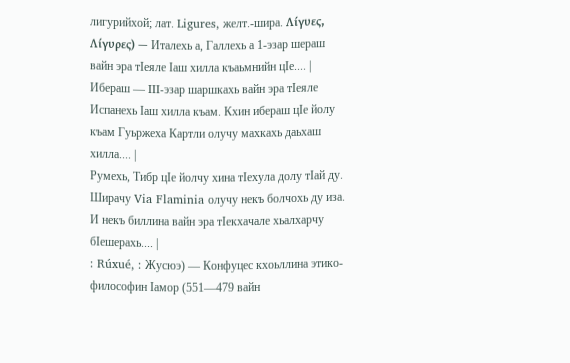лигурийхой; лат. Ligures, желт.-шира. Λίγυες, Λίγυρες) — Италехь а, Галлехь а 1-эзар шераш вайн эра тӀеяле Ӏаш хилла къаьмнийн цӀе.... |
Ибераш — III-эзар шаршкахь вайн эра тӀеяле Испанехь Ӏаш хилла къам. Кхин ибераш цӀе йолу къам Гуьржеха Картли олучу махкахь даьхаш хилла.... |
Румехь, Тибр цӀе йолчу хина тӀехула долу тӀай ду. Ширачу Via Flaminia олучу некъ болчохь ду иза. И некъ биллина вайн эра тӀекхачале хьалхарчу бӀешерахь.... |
: Rúxué, : Жусюэ) — Конфуцес кхоьллина этико-философин Ӏамор (551—479 вайн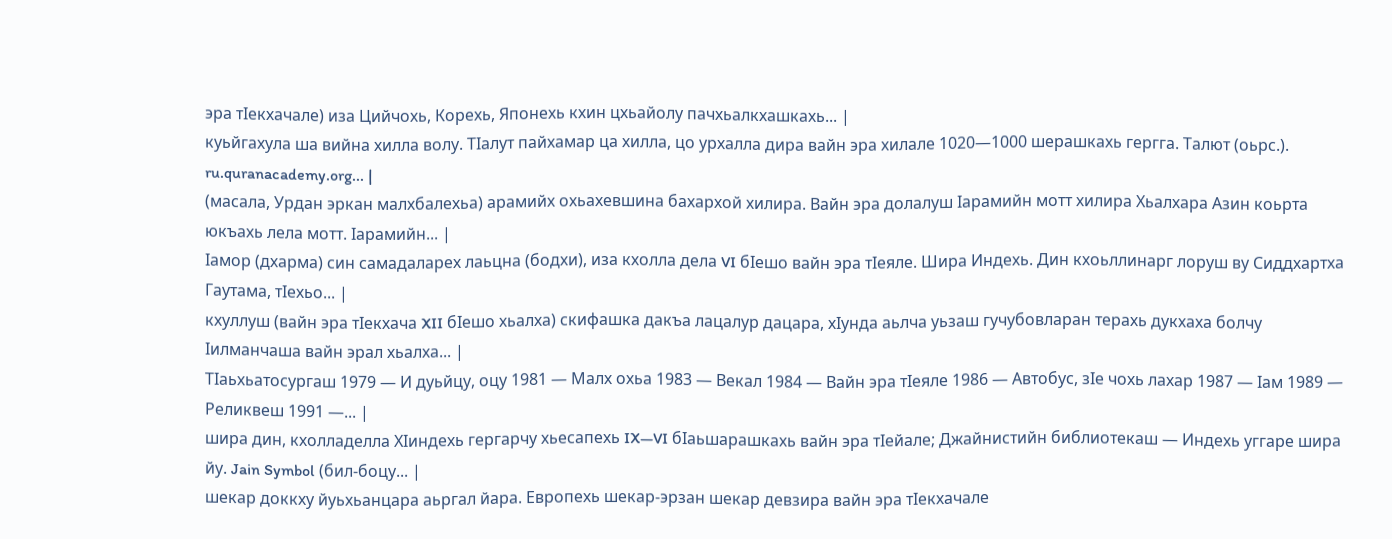эра тӀекхачале) иза Цийчохь, Корехь, Японехь кхин цхьайолу пачхьалкхашкахь... |
куьйгахула ша вийна хилла волу. ТӀалут пайхамар ца хилла, цо урхалла дира вайн эра хилале 1020—1000 шерашкахь гергга. Талют (оьрс.). ru.quranacademy.org... |
(масала, Урдан эркан малхбалехьа) арамийх охьахевшина бахархой хилира. Вайн эра долалуш Ӏарамийн мотт хилира Хьалхара Азин коьрта юкъахь лела мотт. Ӏарамийн... |
Ӏамор (дхарма) син самадаларех лаьцна (бодхи), иза кхолла дела VI бӀешо вайн эра тӀеяле. Шира Индехь. Дин кхоьллинарг лоруш ву Сиддхартха Гаутама, тӀехьо... |
кхуллуш (вайн эра тӀекхача XII бӀешо хьалха) скифашка дакъа лацалур дацара, хӀунда аьлча уьзаш гучубовларан терахь дукхаха болчу Ӏилманчаша вайн эрал хьалха... |
ТӀаьхьатосургаш 1979 — И дуьйцу, оцу 1981 — Малх охьа 1983 — Векал 1984 — Вайн эра тӀеяле 1986 — Автобус, зӀе чохь лахар 1987 — Ӏам 1989 — Реликвеш 1991 —... |
шира дин, кхолладелла ХӀиндехь гергарчу хьесапехь IX—VI бӀаьшарашкахь вайн эра тӀейале; Джайнистийн библиотекаш — Индехь уггаре шира йу. Jain Symbol (бил-боцу... |
шекар доккху йуьхьанцара аьргал йара. Европехь шекар-эрзан шекар девзира вайн эра тӀекхачале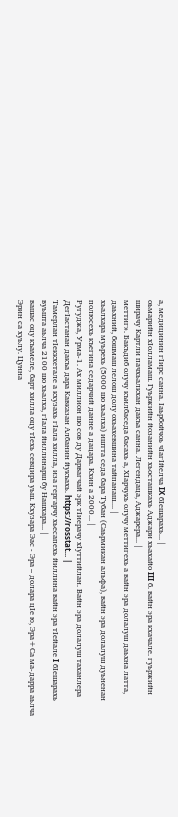а, медицинин гӀирс санна. Ӏаьрбойчоь чӀагӀйелча IX бӀешарахь... |
оьмарийн хӀолламаш. Гуьржийн йозанийн хьосташкахь Аджари хьахайо III б. вайн эра кхачале. гуьржийн ширачу Картли пачхьалкхан дакъа санна. Легендаца, Аджарера... |
меттиг». Бакъдиб олучу къилбаседа басахь а, ХӀарчукь олучу меттигехь а вайн эра долалуш даьхна латта, даьхний, бошмаш лелош долу охьахевшина тайпанаш.... |
хьалхара муьрехь (5000 шо хьалха) иштта седа бара Тубан (Саьрмикан альфа), вайн эра долалуш дуьненан полюсехь къегина седарчий данне а дацара. Кхин а 2000... |
Ругуджа, Урма-1. Ах миллион шо сов ду Дарвагчай эрк тӀиерачу хӀуттийлан. Вайн эра долалуш таханлера ДегӀастанан дакъа дара Кавказан Албанин йукъахь. https://rosstat... |
Тамерлан тӀеккхетале а кхузахь гӀала хилла, иза гергарчу хьесапехь йиллина вайн эра тӀейале I бӀешарахь вуьшта аьлча 2100 шо хьалха, гӀала йиллинарш бу Нашхара... |
вашас оцу къамеле, барт хилла оцу тӀехь севцира уьш. Кхузара Эас - Эра – долара цӀе ю, Эра+Са ма-дарра аьлча Эрин са хуьлу. Цунна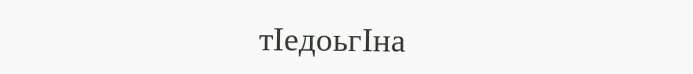тӀедоьгӀна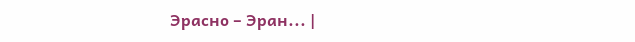Эрасно – Эран... |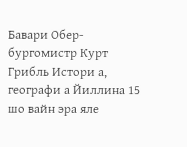Бавари Обер-бургомистр Курт Грибль Истори а, географи а Йиллина 15 шо вайн эра яле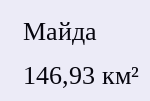Майда 146,93 км²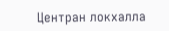Центран локхалла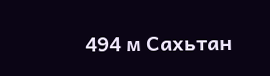494 м Сахьтан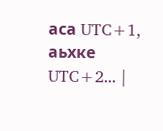аса UTC+1, аьхке UTC+2... |